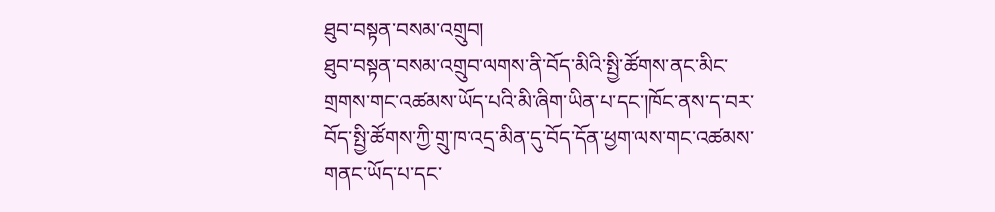ཐུབ་བསྟན་བསམ་འགྲུབ།
ཐུབ་བསྟན་བསམ་འགྲུབ་ལགས་ནི་བོད་མིའི་སྤྱི་ཚོགས་ནང་མིང་གྲགས་གང་འཚམས་ཡོད་པའི་མི་ཞིག་ཡིན་པ་དང་།ཁོང་ནས་ད་བར་བོད་སྤྱི་ཚོགས་ཀྱི་གྲུ་ཁ་འདྲ་མིན་དུ་བོད་དོན་ཕྱག་ལས་གང་འཚམས་གནང་ཡོད་པ་དང་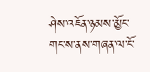ཤེས་འཇོན་ཉམས་མྱོང་གང་ས་ནས་གཞན་ལ་ངོ་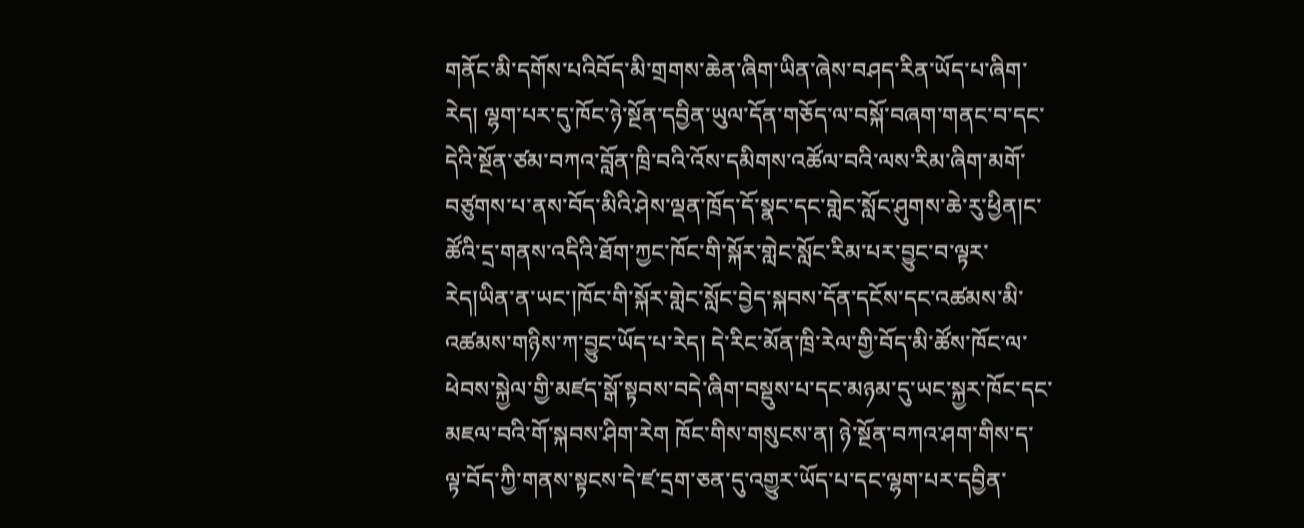གནོང་མི་དགོས་པའིབོད་མི་གྲགས་ཆེན་ཞིག་ཡིན་ཞེས་བཤད་རིན་ཡོད་པ་ཞིག་རེད། ལྷག་པར་དུ་ཁོང་ཉེ་སྔོན་དབྱིན་ཡུལ་དོན་གཅོད་ལ་བསྐོ་བཞག་གནང་བ་དང་དེའི་སྔོན་ཙམ་བཀའ་བློན་ཁྲི་བའི་འོས་དམིགས་འཚོལ་བའི་ལས་རིམ་ཞིག་མགོ་བཙུགས་པ་ནས་བོད་མིའི་ཤེས་ལྡན་ཁྲོད་དོ་སྣང་དང་གླེང་སློང་ཤུགས་ཆེ་རུ་ཕྱིན།ང་ཚོའི་དྲ་གནས་འདིའི་ཐོག་ཀྱང་ཁོང་གི་སྐོར་གླེང་སློང་རིམ་པར་བྱུང་བ་ལྟར་རེད།ཡིན་ན་ཡང་།ཁོང་གི་སྐོར་གླེང་སློང་བྱེད་སྐབས་དོན་དངོས་དང་འཚམས་མི་འཚམས་གཉིས་ཀ་བྱུང་ཡོད་པ་རེད། དེ་རིང་མོན་ཁྲི་རེལ་གྱི་བོད་མི་ཚོས་ཁོང་ལ་ཕེབས་སྐྱེལ་གྱི་མཛད་སྒོ་སྟབས་བདེ་ཞིག་བསྡུས་པ་དང་མཉམ་དུ་ཡང་སྐྱར་ཁོང་དང་མཇལ་བའི་གོ་སྐབས་ཤིག་རེག ཁོང་གིས་གསུངས་ན། ཉེ་སྔོན་བཀའ་ཤག་གིས་ད་ལྟ་བོད་ཀྱི་གནས་སྟངས་དེ་ཛ་དྲག་ཅན་དུ་འགྱུར་ཡོད་པ་དང་ལྷག་པར་དབྱིན་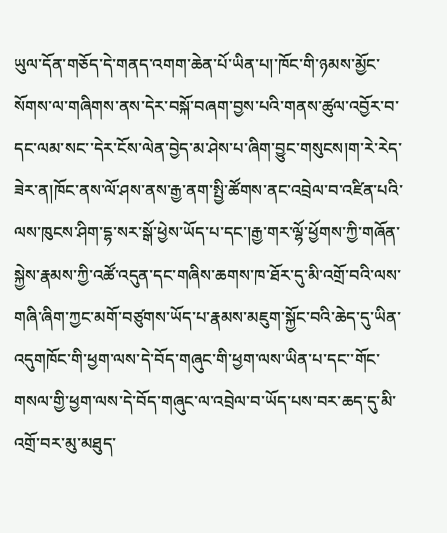ཡུལ་དོན་གཅོད་དེ་གནད་འགག་ཆེན་པོ་ཡིན་པ།་ཁོང་གི་ཉམས་མྱོང་སོགས་ལ་གཞིགས་ནས་དེར་བསྐོ་བཞག་བྱས་པའི་གནས་ཚུལ་འབྱོར་བ་དང་ལམ་སང་་དེར་ངོས་ལེན་བྱེད་མ་ཤེས་པ་ཞིག་བྱུང་གསུངས།ག་རེ་རེད་ཟེར་ན།ཁོང་ནས་ལོ་ཤས་ནས་རྒྱ་ནག་སྤྱི་ཚོགས་ནང་འབྲེལ་བ་འཛིན་པའི་ལས་ཁུངས་ཤིག་དྷ་སར་སྒོ་ཕྱེས་ཡོད་པ་དང་།རྒྱ་གར་ལྷོ་ཕྱོགས་ཀྱི་གཞོན་སྐྱེས་རྣམས་ཀྱི་འཚོ་འདུན་དང་གཞིས་ཆགས་ཁ་ཐོར་དུ་མི་འགྲོ་བའི་ལས་གཞི་ཞིག་ཀྱང་མགོ་བཙུགས་ཡོད་པ་རྣམས་མཇུག་སྐྱོང་བའི་ཆེད་དུ་ཡིན་འདུགཁོང་གི་ཕྱག་ལས་དེ་བོད་གཞུང་གི་ཕྱག་ལས་ཡིན་པ་དང་་གོང་གསལ་གྱི་ཕྱག་ལས་དེ་བོད་གཞུང་ལ་འབྲེལ་བ་ཡོད་པས་བར་ཆད་དུ་མི་འགྲོ་བར་མུ་མཐུད་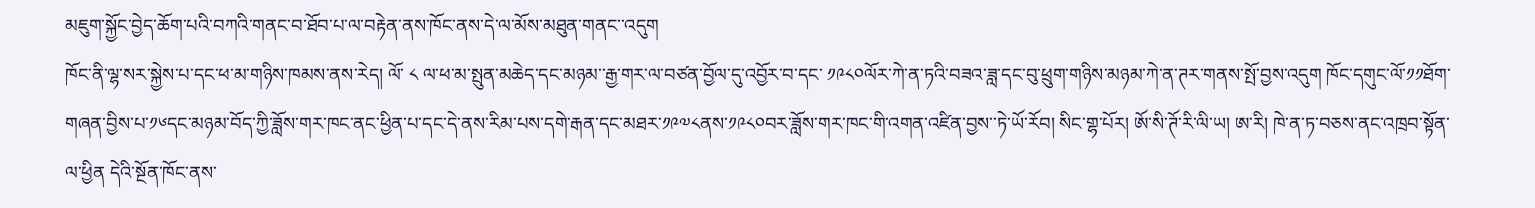མཇུག་སྐྱོང་བྱེད་ཆོག་པའི་བཀའི་གནང་བ་ཐོབ་པ་ལ་བརྟེན་ནས་ཁོང་ནས་དེ་ལ་མོས་མཐུན་གནང་་འདུག
ཁོང་ནི་ལྷ་སར་སྐྱེས་པ་དང་ཕ་མ་གཉིས་ཁམས་ནས་རེད། ལོ་ ༨ ལ་ཕ་མ་སྤུན་མཆེད་དང་མཉམ་་རྒྱ་གར་ལ་བཙན་བྱོལ་དུ་འབྱོར་བ་དང་ ༡༩༨༠ལོར་ཀེ་ན་ཏའི་བཟའ་ཟླ་དང་བུ་ཕྲུག་གཉིས་མཉམ་ཀེ་ན་ཊར་གནས་སྤོ་བྱས་འདུག ཁོང་དགུང་ལོ་༡༡ཐོག་གཞན་བྱིས་པ་༡༦དང་མཉམ་བོད་ཀྱི་ཟློས་གར་ཁང་ནང་ཕྱིན་པ་དང་དེ་ནས་རིམ་པས་དགེ་རྒན་དང་མཐར་༡༩༧༨ནས་༡༩༨༠བར་ཟློས་གར་ཁང་གི་འགན་འཛིན་བྱས་་ཏེ་ཡོ་རོབ། སིང་གྷ་པོར། ཨོ་སི་ཊོ་རི་ལི་ཡ། ཨ་རི། ཁེ་ན་ཏ་བཅས་ནང་འཁྲབ་སྟོན་ལ་ཕྱིན དེའི་སྔོན་ཁོང་ནས་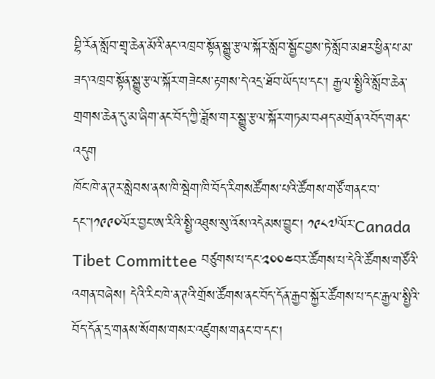བྷི་རོན་སློབ་གྲྭ་ཆེན་མོའི་ནང་འཁྲབ་སྟོན་སྒྱུ་རྩལ་སྐོར་སློབ་སྦྱོང་བྱས་ཏེ་སློབ་མཐར་ཕྱིན་པ་མ་ཟད་འཁྲབ་སྟོན་སྒྱུ་རྩལ་སྐོར་གཟེངས་རྟགས་དེ་འདྲ་ཐོབ་ཡོད་པ་དང་། རྒྱལ་སྤྱིའི་སློབ་ཆེན་གྲགས་ཆེན་དུ་མ་ཞིག་ནང་བོད་ཀྱི་ཟློས་གར་སྒྱུ་རྩལ་སྐོར་གཏམ་བཤད་མགྲོན་འབོད་གནང་འདུག
ཁོང་ཁེ་ན་ཊར་སླེབས་ནས་ཁི་སྦེག་ཁི་བོད་རིགསཚོགས་པའི་ཚོགས་གཙོ་གནང་བ་དང་་།༡༩༩༠ལོར་བྱང་ཨ་རིའི་སྤྱི་འཐུས་སུ་འོས་འདེམས་བྱུང་། ༡༩༨༧ལོར་Canada Tibet Committee བཙུགས་པ་དང་༢༠༠༤བར་ཚོགས་པ་དེའི་ཚོགས་གཙོའི་འགན་བཞེས། དེའི་རིང་ཁེ་ན་ཊའི་གྲོས་ཚོགས་ནང་བོད་དོན་རྒྱབ་སྐྱོར་ཚོགས་པ་དང་རྒྱལ་སྤྱིའི་བོད་དོན་དྲ་གནས་སོགས་གསར་འཛུགས་གནང་བ་དང་།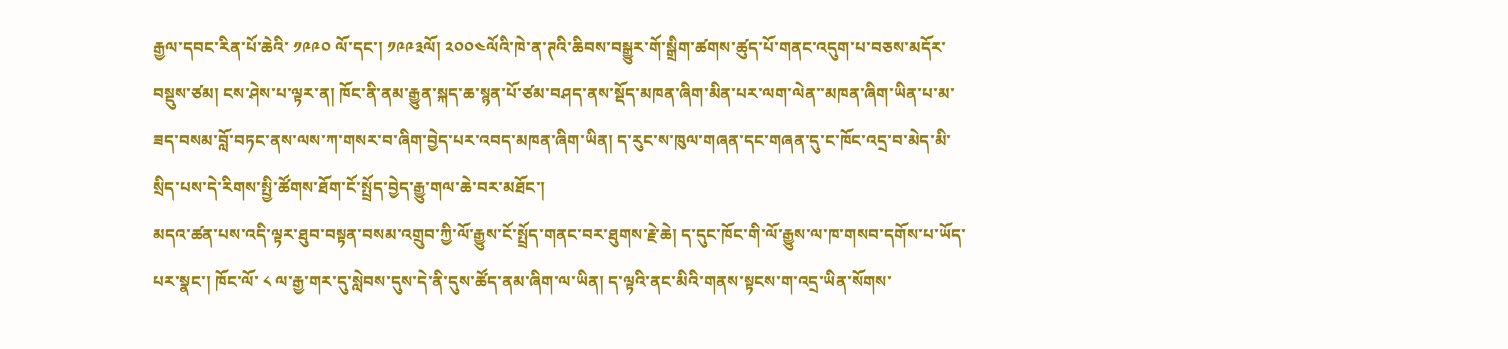རྒྱལ་དབང་རིན་པོ་ཆེའི་ ༡༩༩༠ ལོ་དང་། ༡༩༩༣ལོ། ༢༠༠༤ལོའི་ཁེ་ན་ཊའི་ཆིབས་བསྒྱུར་གོ་སྒྲིག་ཚགས་ཚུད་པོ་གནང་འདུག་པ་བཅས་མདོར་བསྡུས་ཙམ། ངས་ཤེས་པ་ལྟར་ན། ཁོང་ནི་ནམ་རྒྱུན་སྐད་ཆ་སྙན་པོ་ཙམ་བཤད་ནས་སྡོད་མཁན་ཞིག་མིན་པར་ལག་ལེན་་མཁན་ཞིག་ཡིན་པ་མ་ཟད་བསམ་བློ་བཏང་ནས་ལས་ཀ་གསར་བ་ཞིག་བྱེད་པར་འབད་མཁན་ཞིག་ཡིན། ད་རུང་ས་ཁུལ་གཞན་དང་གཞན་དུ་ང་ཁོང་འདྲ་བ་མེད་མི་སྲིད་པས་དེ་རིགས་སྤྱི་ཚོགས་ཐོག་ངོ་སྤྲོད་བྱེད་རྒྱུ་གལ་ཆེ་བར་མཐོང་།
མདའ་ཚན་པས་འདི་ལྟར་ཐུབ་བསྟན་བསམ་འགྲུབ་ཀྱི་ལོ་རྒྱུས་ངོ་སྤྲོད་གནང་བར་ཐུགས་རྗེ་ཆེ། ད་དུང་ཁོང་གི་ལོ་རྒྱུས་ལ་ཁ་གསབ་དགོས་པ་ཡོད་པར་སྣང་། ཁོང་ལོ་ ༨ ལ་རྒྱ་གར་དུ་སླེབས་དུས་དེ་ནི་དུས་ཚོད་ནམ་ཞིག་ལ་ཡིན། ད་ལྟའི་ནང་མིའི་གནས་སྟངས་ག་འདྲ་ཡིན་སོགས་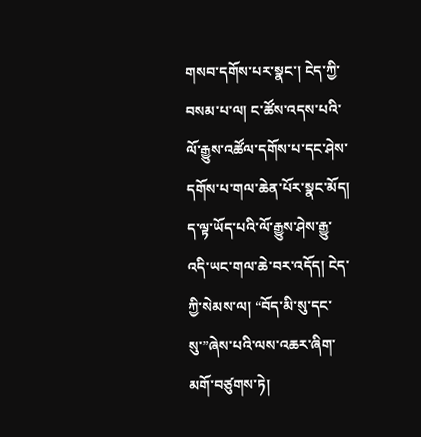གསབ་དགོས་པར་སྣང་། ངེད་ཀྱི་བསམ་པ་ལ། ང་ཚོས་འདས་པའི་ལོ་རྒྱུས་འཚོལ་དགོས་པ་དང་ཤེས་དགོས་པ་གལ་ཆེན་པོར་སྣང་མོད། ད་ལྟ་ཡོད་པའི་ལོ་རྒྱུས་ཤེས་རྒྱུ་འདི་ཡང་གལ་ཆེ་བར་འདོད། ངེད་ཀྱི་སེམས་ལ། “བོད་མི་སུ་དང་སུ་”ཞེས་པའི་ལས་འཆར་ཞིག་མགོ་བཙུགས་ཏེ།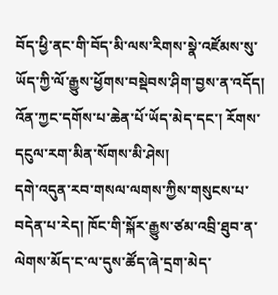བོད་ཕྱི་ནང་གི་བོད་མི་ལས་རིགས་སྣེ་འཛོམས་སུ་ཡོད་ཀྱི་ལོ་རྒྱུས་ཕྱོགས་བསྡེབས་ཤིག་བྱས་ན་འདོད། འོན་ཀྱང་དགོས་པ་ཆེན་པོ་ཡོད་མེད་དང་། རོགས་དངུལ་རག་མིན་སོགས་མི་ཤེས།
དགེ་འདུན་རབ་གསལ་ལགས་ཀྱིས་གསུངས་པ་བདེན་པ་རེད། ཁོང་གི་སྐོར་རྒྱུས་ཙམ་འབྲི་ཐུབ་ན་ལེགས་མོད་ང་ལ་དུས་ཚོད་ཞེ་དྲག་མེད་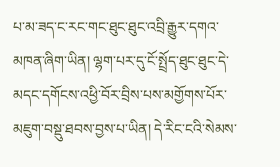པ་མ་ཟད་ང་རང་གང་ཐུང་ཐུང་འབྲི་རྒྱུར་དགའ་མཁན་ཞིག་ཡིན། ལྷག་པར་དུ་ངོ་སྤྲོད་ཐུང་ཐུང་དེ་མདང་དགོངས་འཕྱི་བོར་བྲིས་པས་མགྱོགས་པོར་མཇུག་བསྡུ་ཐབས་བྱས་པ་ཡིན། དེ་རིང་ངའི་སེམས་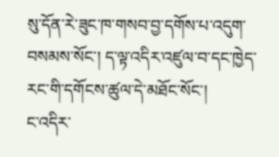སུ་དོན་རེ་ཟུང་ཁ་གསབ་བྱ་དགོས་པ་འདུག་བསམས་སོང་། ད་ལྟ་འདིར་འཛུལ་བ་དང་ཁྱེད་རང་གི་དགོངས་ཚུལ་དེ་མཐོང་སོང་།
ང་འདིར་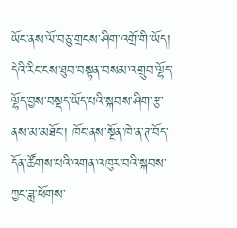ཡོང་ནས་ལོ་བཅུ་གྲངས་ཤིག་འགྲོ་གི་ཡོད། དེའི་རིང་ངས་ཐུབ་བསྟན་བསམ་འགྲུབ་ལྷོད་ལྷོད་བྱས་བསྡད་ཡོད་པའི་སྐབས་ཤིག་རྩ་ནས་མ་མཐོང་། ཁོང་ནས་སྔོན་ཁེ་ན་ཊ་བོད་དོན་ཚོགས་པའི་འགན་འཁུར་བའི་སྐབས་ཀྱང་ཟླ་ཕོགས་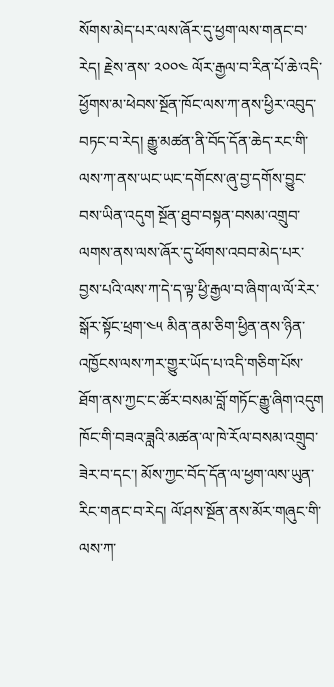སོགས་མེད་པར་ལས་ཞོར་དུ་ཕྱག་ལས་གནང་བ་རེད། རྗེས་ནས་ ༢༠༠༤ ལོར་རྒྱལ་བ་རིན་པོ་ཆེ་འདི་ཕྱོགས་མ་ཕེབས་སྔོན་ཁོང་ལས་ཀ་ནས་ཕྱིར་འབུད་བཏང་བ་རེད། རྒྱུ་མཚན་ནི་བོད་དོན་ཆེད་རང་གི་ལས་ཀ་ནས་ཡང་ཡང་དགོངས་ཞུ་བྱ་དགོས་བྱུང་བས་ཡིན་འདུག སྔོན་ཐུབ་བསྟན་བསམ་འགྲུབ་ལགས་ནས་ལས་ཞོར་དུ་ཕོགས་འབབ་མེད་པར་བྱས་པའི་ལས་ཀ་དེ་ད་ལྟ་ཕྱི་རྒྱལ་བ་ཞིག་ལ་ལོ་རེར་སྒོར་སྟོང་ཕྲག་༤༥ མིན་ནམ་ཅིག་ཕྱིན་ནས་ཉིན་འཁྱོངས་ལས་ཀར་གྱུར་ཡོད་པ་འདི་གཅིག་པོས་ཐོག་ནས་ཀྱང་ང་ཚོར་བསམ་བློ་གཏོང་རྒྱུ་ཞིག་འདུག
ཁོང་གི་བཟའ་ཟླའི་མཚན་ལ་ཁེ་རོལ་བསམ་འགྲུབ་ཟེར་བ་དང་། མོས་ཀྱང་བོད་དོན་ལ་ཕྱག་ལས་ཡུན་རིང་གནང་བ་རེད། ལོ་ཤས་སྔོན་ནས་མོར་གཞུང་གི་ལས་ཀ་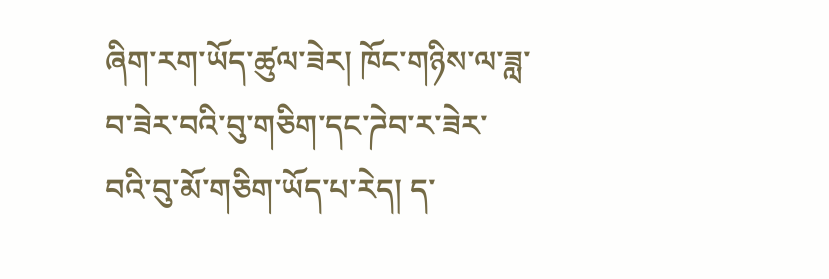ཞིག་རག་ཡོད་ཚུལ་ཟེར། ཁོང་གཉིས་ལ་ཟླ་བ་ཟེར་བའི་བུ་གཅིག་དང་ཌེབ་ར་ཟེར་བའི་བུ་མོ་གཅིག་ཡོད་པ་རེད། ད་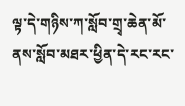ལྟ་དེ་གཉིས་ཀ་སློབ་གྲྭ་ཆེན་མོ་ནས་སློབ་མཐར་ཕྱིན་དེ་རང་རང་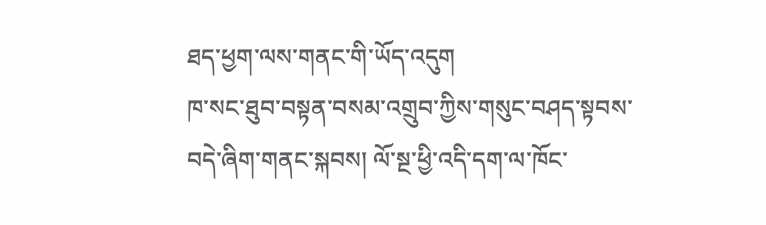ཐད་ཕྱག་ལས་གནང་གི་ཡོད་འདུག
ཁ་སང་ཐུབ་བསྟན་བསམ་འགྲུབ་ཀྱིས་གསུང་བཤད་སྟབས་བདེ་ཞིག་གནང་སྐབས། ལོ་སྔ་ཕྱི་འདི་དག་ལ་ཁོང་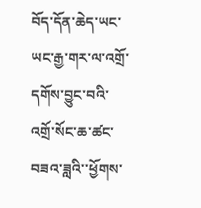བོད་དོན་ཆེད་ཡང་ཡང་རྒྱ་གར་ལ་འགྲོ་དགོས་བྱུང་བའི་འགྲོ་སོང་ཆ་ཚང་བཟའ་ཟླའི་་ཕྱོགས་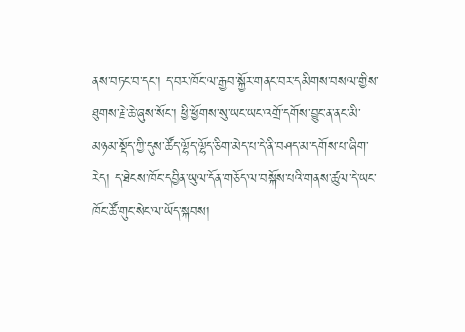ནས་བཏང་བ་དང་། ད་བར་ཁོང་ལ་རྒྱབ་སྐྱོར་གནང་བར་དམིགས་བསལ་གྱིས་ཐུགས་རྗེ་ཆེ་ཞུས་སོང་། ཕྱི་ཕྱོགས་སུ་ཡང་ཡང་འགྲོ་དགོས་བྱུང་ན་ནང་མི་མཉམ་སྡོད་ཀྱི་དུས་ཚོད་ལྷོད་ལྷོད་ཅིག་མེད་པ་དེ་ནི་བཤད་མ་དགོས་པ་ཞིག་རེད། ད་ཐེངས་ཁོང་དབྱིན་ཡུལ་དོན་གཅོད་ལ་བསྐོས་པའི་གནས་ཚུལ་དེ་ཡང་ཁོང་ཚོ་གུང་སེང་ལ་ཡོད་སྐབས།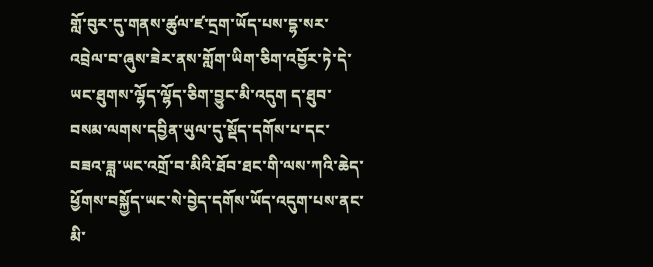གློ་བུར་དུ་གནས་ཚུལ་ཛ་དྲག་ཡོད་པས་དྷ་སར་འབྲེལ་བ་ཞུས་ཟེར་ནས་གློག་ཡིག་ཅིག་འབྱོར་ཏེ་དེ་ཡང་ཐུགས་ལྷོད་ལྷོད་ཅིག་བྱུང་མི་འདུག ད་ཐུབ་བསམ་ལགས་དབྱིན་ཡུལ་དུ་སྡོད་དགོས་པ་དང་བཟའ་ཟླ་ཡང་འགྲོ་བ་མིའི་ཐོབ་ཐང་གི་ལས་ཀའི་ཆེད་ཕྱོགས་བསྐྱོད་ཡང་སེ་བྱེད་དགོས་ཡོད་འདུག་པས་ནང་མི་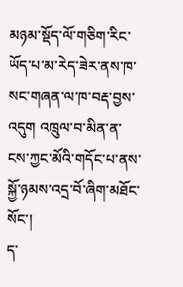མཉམ་སྡོད་ལོ་གཅིག་རིང་ཡོད་པ་མ་རེད་ཟེར་ནས་ཁ་སང་གཞན་ལ་ཁ་བརྡ་བྱས་འདུག འཁྲུལ་བ་མིན་ན་ངས་ཀྱང་མོའི་གདོང་པ་ནས་སྐྱོ་ཉམས་འདྲ་བོ་ཞིག་མཐོང་སོང་།
ད་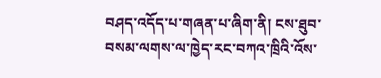བཤད་འདོད་པ་གཞན་པ་ཞིག་ནི། ངས་ཐུབ་བསམ་ལགས་ལ་ཁྱེད་རང་བཀའ་ཁྲིའི་འོས་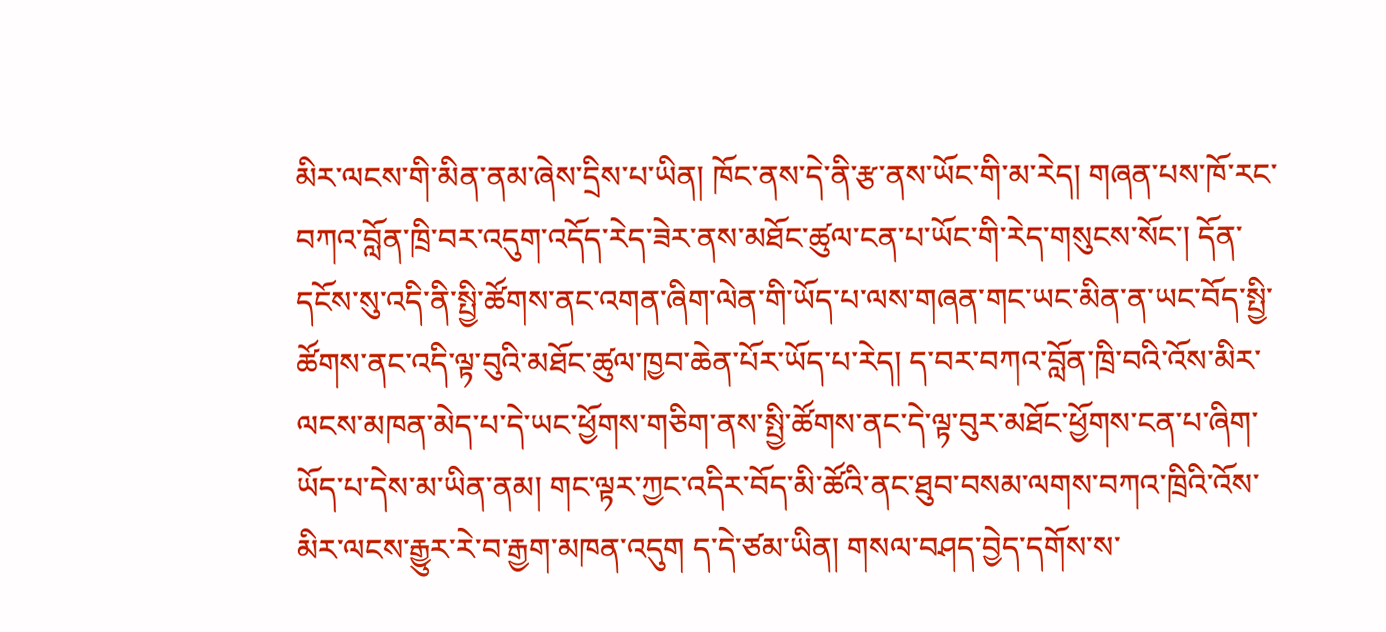མིར་ལངས་གི་མིན་ནམ་ཞེས་དྲིས་པ་ཡིན། ཁོང་ནས་དེ་ནི་རྩ་ནས་ཡོང་གི་མ་རེད། གཞན་པས་ཁོ་རང་བཀའ་བློན་ཁྲི་བར་འདུག་འདོད་རེད་ཟེར་ནས་མཐོང་ཚུལ་ངན་པ་ཡོང་གི་རེད་གསུངས་སོང་། དོན་དངོས་སུ་འདི་ནི་སྤྱི་ཚོགས་ནང་འགན་ཞིག་ལེན་གི་ཡོད་པ་ལས་གཞན་གང་ཡང་མིན་ན་ཡང་བོད་སྤྱི་ཚོགས་ནང་འདི་ལྟ་བུའི་མཐོང་ཚུལ་ཁྱབ་ཆེན་པོར་ཡོད་པ་རེད། ད་བར་བཀའ་བློན་ཁྲི་བའི་འོས་མིར་ལངས་མཁན་མེད་པ་དེ་ཡང་ཕྱོགས་གཅིག་ནས་སྤྱི་ཚོགས་ནང་དེ་ལྟ་བུར་མཐོང་ཕྱོགས་ངན་པ་ཞིག་ཡོད་པ་དེས་མ་ཡིན་ནམ། གང་ལྟར་ཀྱང་འདིར་བོད་མི་ཚོའི་ནང་ཐུབ་བསམ་ལགས་བཀའ་ཁྲིའི་འོས་མིར་ལངས་རྒྱུར་རེ་བ་རྒྱག་མཁན་འདུག ད་དེ་ཙམ་ཡིན། གསལ་བཤད་བྱེད་དགོས་ས་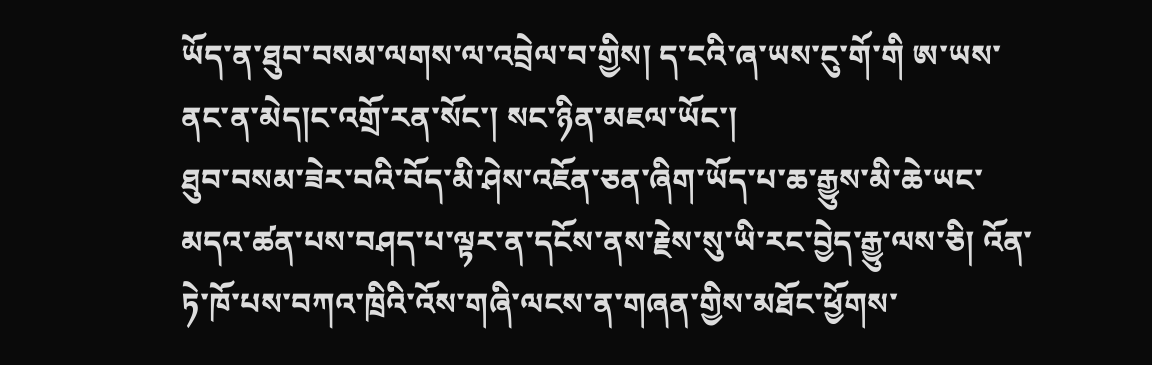ཡོད་ན་ཐུབ་བསམ་ལགས་ལ་འབྲེལ་བ་གྱིས། ད་ངའི་ཞ་ཡས་ངུ་གོ་གི ཨ་ཡས་ནང་ན་མེད།ང་འགྲོ་རན་སོང་། སང་ཉིན་མཇལ་ཡོང་།
ཐུབ་བསམ་ཟེར་བའི་བོད་མི་ཤེས་འཇོན་ཅན་ཞིག་ཡོད་པ་ཆ་རྒྱུས་མི་ཆེ་ཡང་མདའ་ཚན་པས་བཤད་པ་ལྟར་ན་དངོས་ནས་རྗེས་སུ་ཡི་རང་བྱེད་རྒྱུ་ལས་ཅི། འོན་ཏེ་ཁོ་པས་བཀའ་ཁྲིའི་འོས་གཞི་ལངས་ན་གཞན་གྱིས་མཐོང་ཕྱོགས་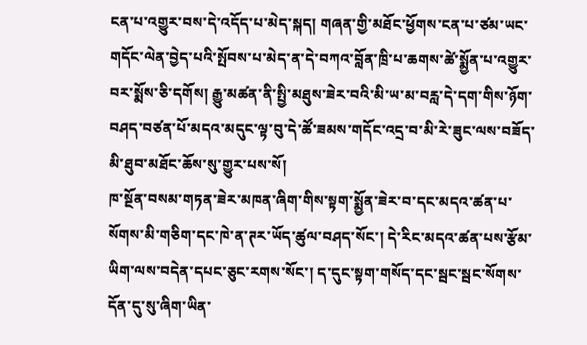ངན་པ་འགྱུར་བས་དེ་འདོད་པ་མེད་སྐད། གཞན་གྱི་མཐོང་ཕྱོགས་ངན་པ་ཙམ་ཡང་གདོང་ལེན་བྱེད་པའི་སྤོབས་པ་མེད་ན་དེ་བཀའ་བློན་ཁྲི་པ་ཆགས་ཚེ་སྨྱོན་པ་འགྱུར་བར་སྨོས་ཅི་དགོས། རྒྱུ་མཚན་ནི་སྤྱི་མཐུས་ཟེར་བའི་མི་ཡ་མ་བརླ་དེ་དག་གིས་ཉོག་བཤད་བཙན་པོ་མདའ་མདུང་ལྟ་བུ་དེ་ཚོ་ཟམས་གདོང་འདྲ་བ་མི་རེ་ཟུང་ལས་བཟོད་མི་ཐུབ་མཐོང་ཆོས་སུ་གྱུར་པས་སོ།
ཁ་སྔོན་བསམ་གཏན་ཟེར་མཁན་ཞིག་གིས་སྟག་སྨྱོན་ཟེར་བ་དང་མདའ་ཚན་པ་སོགས་མི་གཅིག་དང་ཁེ་ན་ཊར་ཡོད་ཚུལ་བཤད་སོང་། དེ་རིང་མདའ་ཚན་པས་རྩོམ་ཡིག་ལས་བདེན་དཔང་ཅུང་རགས་སོང་། ད་དུང་སྟག་གསོད་དང་སྦང་སྦང་སོགས་དོན་དུ་སུ་ཞིག་ཡིན་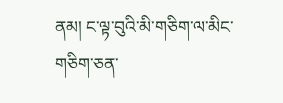ནམ། ང་ལྟ་བུའི་མི་གཅིག་ལ་མིང་གཅིག་ཅན་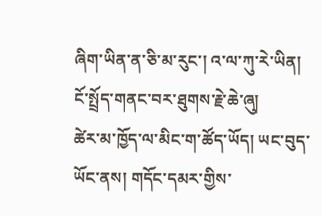ཞིག་ཡིན་ན་ཅི་མ་རུང་། འ་ལ་ཀུ་རེ་ཡིན། ངོ་སྤྲོད་གནང་བར་ཐུགས་རྗེ་ཆེ་ཞུ།
ཚེར་མ་ཁྱོད་ལ་མིང་ག་ཚོད་ཡོད། ཡང་བུད་ཡོང་ནས། གདོང་དམར་གྱིས་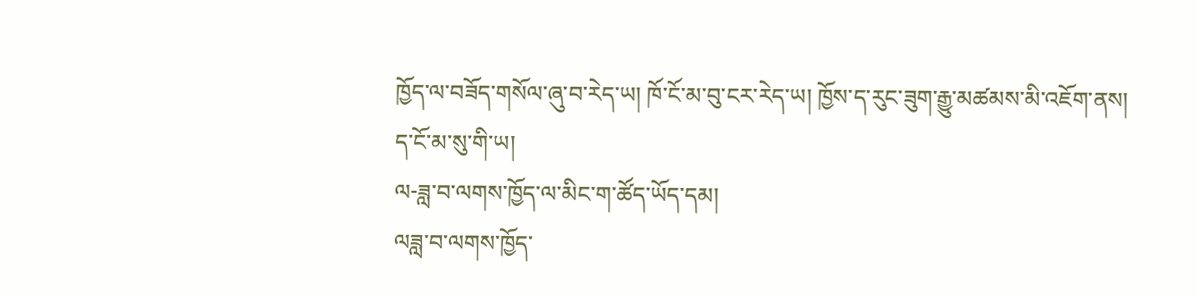ཁྱོད་ལ་བཟོད་གསོལ་ཞུ་བ་རེད་ཡ། ཁོ་ངོ་མ་བུ་ངར་རེད་ཡ། ཁྱོས་ད་རུང་ཟུག་རྒྱུ་མཚམས་མི་འཇོག་ནས། ད་ངོ་མ་སུ་གི་ཡ།
ལ-ཟླ་བ་ལགས་ཁྱོད་ལ་མིང་ག་ཚོད་ཡོད་དམ།
ལཟླ་བ་ལགས་ཁྱོད་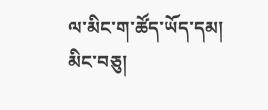ལ་མིང་ག་ཚོད་ཡོད་དམ།
མིང་བཅུ།